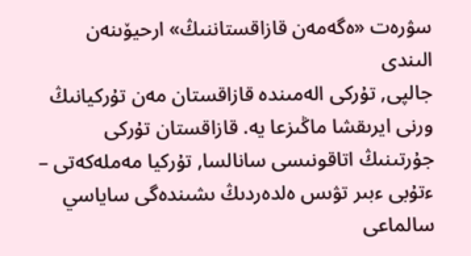سۋرەت «ەگەمەن قازاقستاننىڭ» ارحيۆىنەن الىندى
جالپى, تۇركى الەمىندە قازاقستان مەن تۇركيانىڭ ورنى ايرىقشا ماڭىزعا يە. قازاقستان تۇركى جۇرتىنىڭ اتاقونىسى سانالسا, تۇركيا مەملەكەتى – ءتۇبى ءبىر تۋىس ەلدەردىڭ ىشىندەگى ساياسي سالماعى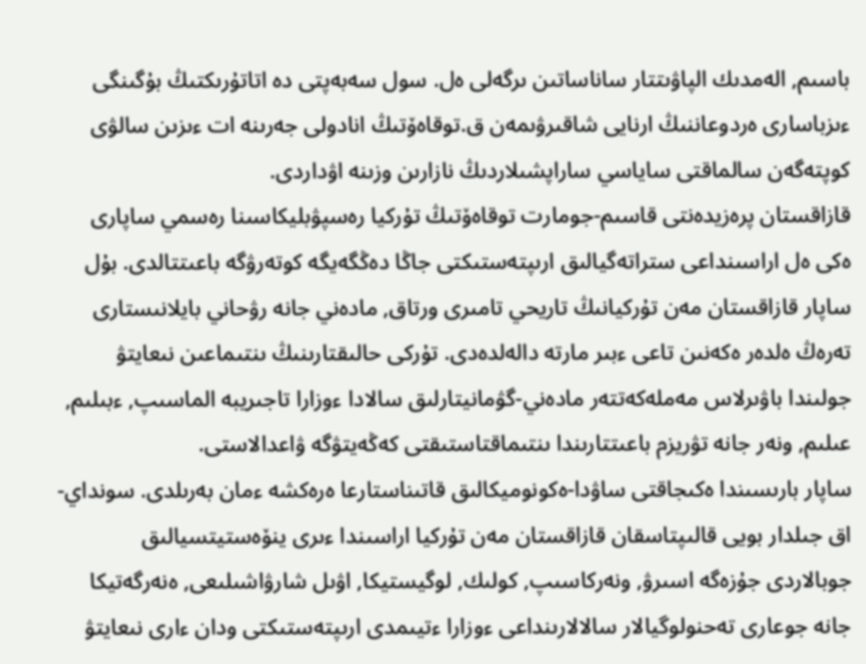باسىم, الەمدىك الپاۋىتتار ساناساتىن ىرگەلى ەل. سول سەبەپتى دە اتاتۇرىكتىڭ بۇگىنگى ءىزباسارى ەردوعاننىڭ ارنايى شاقىرۋىمەن ق.توقاەۆتىڭ انادولى جەرىنە ات ءىزىن سالۋى كوپتەگەن سالماقتى ساياسي ساراپشىلاردىڭ نازارىن وزىنە اۋداردى.
قازاقستان پرەزيدەنتى قاسىم-جومارت توقاەۆتىڭ تۇركيا رەسپۋبليكاسىنا رەسمي ساپارى ەكى ەل اراسىنداعى ستراتەگيالىق ارىپتەستىكتى جاڭا دەڭگەيگە كوتەرۋگە باعىتتالدى. بۇل ساپار قازاقستان مەن تۇركيانىڭ تاريحي تامىرى ورتاق, مادەني جانە رۋحاني بايلانىستارى تەرەڭ ەلدەر ەكەنىن تاعى ءبىر مارتە دالەلدەدى. تۇركى حالىقتارىنىڭ ىنتىماعىن نىعايتۋ جولىندا باۋىرلاس مەملەكەتتەر مادەني-گۋمانيتارلىق سالادا ءوزارا تاجىريبە الماسىپ, ءبىلىم, عىلىم, ونەر جانە تۋريزم باعىتتارىندا ىنتىماقتاستىقتى كەڭەيتۋگە ۋاعدالاستى.
ساپار بارىسىندا ەكىجاقتى ساۋدا-ەكونوميكالىق قاتىناستارعا ەرەكشە ءمان بەرىلدى. سونداي-اق جىلدار بويى قالىپتاسقان قازاقستان مەن تۇركيا اراسىندا ءىرى ينۆەستيتسيالىق جوبالاردى جۇزەگە اسىرۋ, ونەركاسىپ, كولىك, لوگيستيكا, اۋىل شارۋاشىلىعى, ەنەرگەتيكا جانە جوعارى تەحنولوگيالار سالالارىنداعى ءوزارا ءتيىمدى ارىپتەستىكتى ودان ءارى نىعايتۋ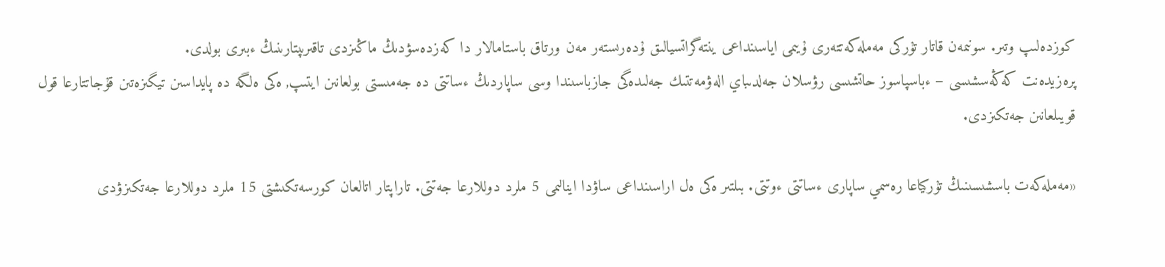كوزدەلىپ وتىر. سونىمەن قاتار تۇركى مەملەكەتتەرى ۇيىمى اياسىنداعى ينتەگراتسيالىق ۇدەرىستەر مەن ورتاق باستامالار دا كەزدەسۋدىڭ ماڭىزدى تاقىرىپتارىنىڭ ءبىرى بولدى.
پرەزيدەنت كەڭەسشىسى – ءباسپاسوز حاتشىسى رۋسلان جەلدىباي الەۋمەتتىك جەلىدەگى جازباسىندا وسى ساپاردىڭ ءساتتى دە جەمىستى بولعانىن ايتىپ, ەكى ەلگە دە پايداسىن تيگىزەتىن قۇجاتتارعا قول قويىلعانىن جەتكىزدى.

«مەملەكەت باسشىسىنىڭ تۇركياعا رەسمي ساپارى ءساتتى ءوتتى. بىلتىر ەكى ەل اراسىنداعى ساۋدا اينالىمى 5 ملرد دوللارعا جەتتى. تاراپتار اتالعان كورسەتكىشتى 15 ملرد دوللارعا جەتكىزۋدى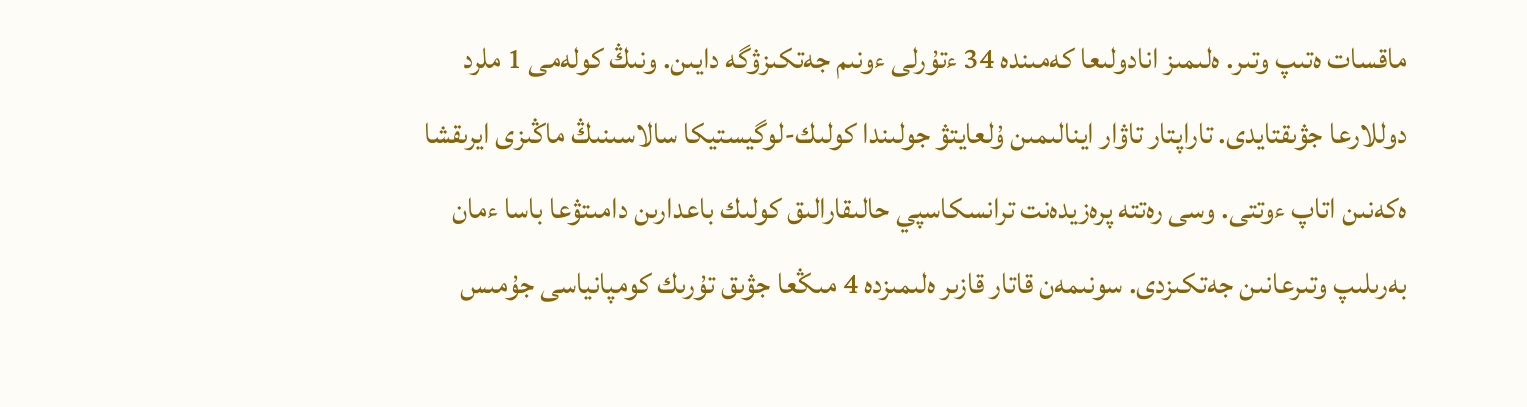ماقسات ەتىپ وتىر. ەلىمىز انادولىعا كەمىندە 34 ءتۇرلى ءونىم جەتكىزۋگە دايىن. ونىڭ كولەمى 1 ملرد دوللارعا جۋىقتايدى. تاراپتار تاۋار اينالىمىن ۇلعايتۋ جولىندا كولىك-لوگيستيكا سالاسىنىڭ ماڭىزى ايرىقشا ەكەنىن اتاپ ءوتتى. وسى رەتتە پرەزيدەنت ترانسكاسپي حالىقارالىق كولىك باعدارىن دامىتۋعا باسا ءمان بەرىلىپ وتىرعانىن جەتكىزدى. سونىمەن قاتار قازىر ەلىمىزدە 4 مىڭعا جۋىق تۇرىك كومپانياسى جۇمىس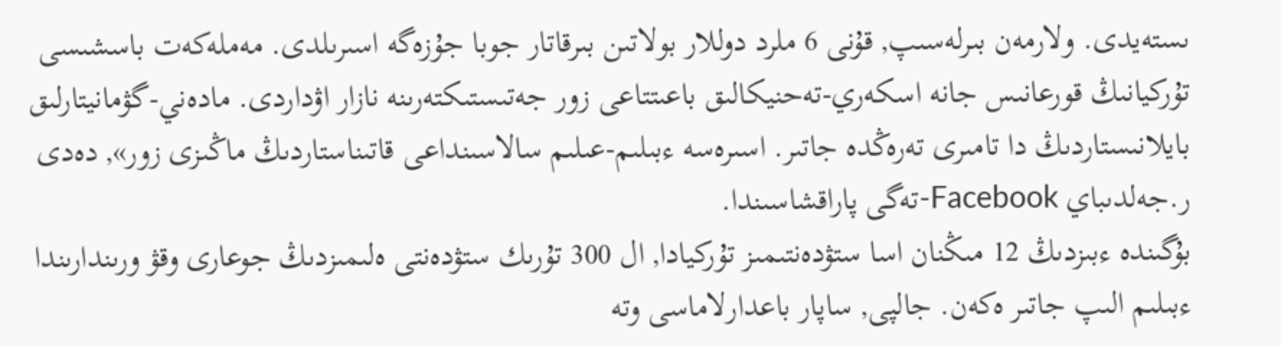ىستەيدى. ولارمەن بىرلەسىپ, قۇنى 6 ملرد دوللار بولاتىن بىرقاتار جوبا جۇزەگە اسىرىلدى. مەملەكەت باسشىسى تۇركيانىڭ قورعانىس جانە اسكەري-تەحنيكالىق باعىتتاعى زور جەتىستىكتەرىنە نازار اۋداردى. مادەني-گۋمانيتارلىق بايلانىستاردىڭ دا تامىرى تەرەڭدە جاتىر. اسىرەسە ءبىلىم-عىلىم سالاسىنداعى قاتىناستاردىڭ ماڭىزى زور», دەدى ر.جەلدىباي Facebook-تەگى پاراقشاسىندا.
بۇگىندە ءبىزدىڭ 12 مىڭنان اسا ستۋدەنتىمىز تۇركيادا, ال 300 تۇرىك ستۋدەنتى ەلىمىزدىڭ جوعارى وقۋ ورىندارىندا ءبىلىم الىپ جاتىر ەكەن. جالپى, ساپار باعدارلاماسى وتە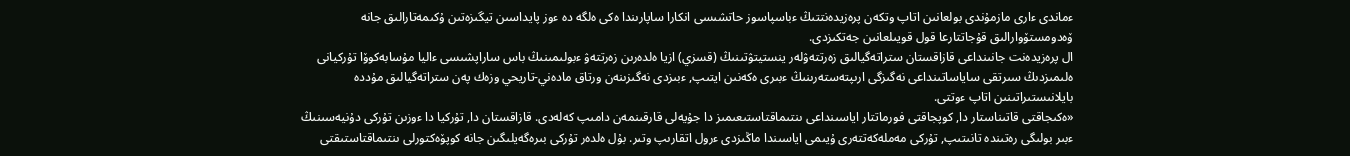ءماندى ءارى مازمۇندى بولعانىن اتاپ وتكەن پرەزيدەنتتىڭ ءباسپاسوز حاتشىسى انكارا ساپارىندا ەكى ەلگە دە ءوز پايداسىن تيگىزەتىن ۇكىمەتارالىق جانە ۆەدومستۆوارالىق قۇجاتتارعا قول قويىلعانىن جەتكىزدى.
ال پرەزيدەنت جانىنداعى قازاقستان ستراتەگيالىق زەرتتەۋلەر ينستيتۋتىنىڭ (قسزي) ازيا ەلدەرىن زەرتتەۋ ءبولىمىنىڭ باس ساراپشىسى ءاليا مۇسابەكوۆا تۇركيانى ەلىمىزدىڭ سىرتقى ساياساتىنداعى نەگىزگى ارىپتەستەرىنىڭ ءبىرى ەكەنىن ايتىپ, ءبىزدى نەگىزىنەن ورتاق مادەني-تاريحي وزەك پەن ستراتەگيالىق مۇددە بايلانىستىراتىنىن اتاپ ءوتتى.
«ەكىجاقتى قاتىناستار دا, كوپجاقتى فورماتتار اياسىنداعى ىنتىماقتاستىعىمىز دا جۇيەلى قارقىنمەن دامىپ كەلەدى. قازاقستان دا, تۇركيا دا ءوزىن تۇركى دۇنيەسىنىڭ ءبىر بولىگى رەتىندە تانىتىپ, تۇركى مەملەكەتتەرى ۇيىمى اياسىندا ماڭىزدى ءرول اتقارىپ وتىر. بۇل ەلدەر تۇركى بىرەگەيلىگىن جانە كوپۆەكتورلى ىنتىماقتاستىقتى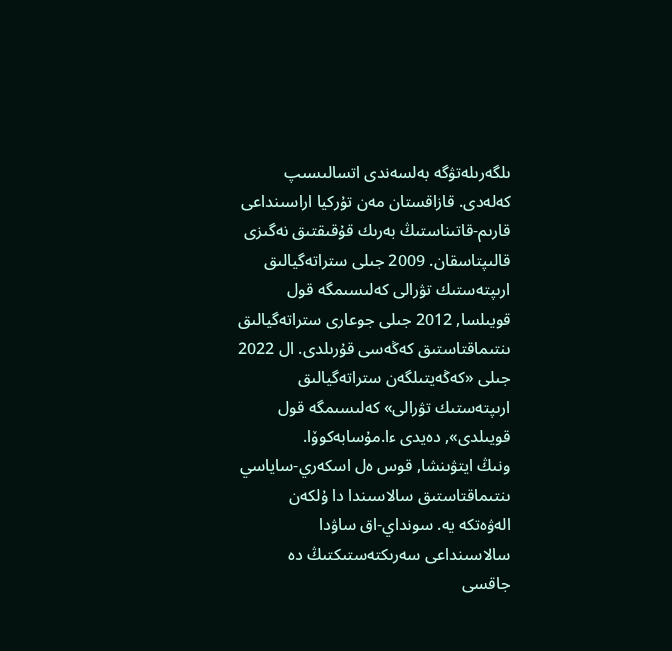ىلگەرىلەتۋگە بەلسەندى اتسالىسىپ كەلەدى. قازاقستان مەن تۇركيا اراسىنداعى قارىم-قاتىناستىڭ بەرىك قۇقىقتىق نەگىزى قالىپتاسقان. 2009 جىلى ستراتەگيالىق ارىپتەستىك تۋرالى كەلىسىمگە قول قويىلسا, 2012 جىلى جوعارى ستراتەگيالىق ىنتىماقتاستىق كەڭەسى قۇرىلدى. ال 2022 جىلى «كەڭەيتىلگەن ستراتەگيالىق ارىپتەستىك تۋرالى» كەلىسىمگە قول قويىلدى», دەيدى ءا.مۇسابەكوۆا.
ونىڭ ايتۋىنشا, قوس ەل اسكەري-ساياسي ىنتىماقتاستىق سالاسىندا دا ۇلكەن الەۋەتكە يە. سونداي-اق ساۋدا سالاسىنداعى سەرىكتەستىكتىڭ دە جاقسى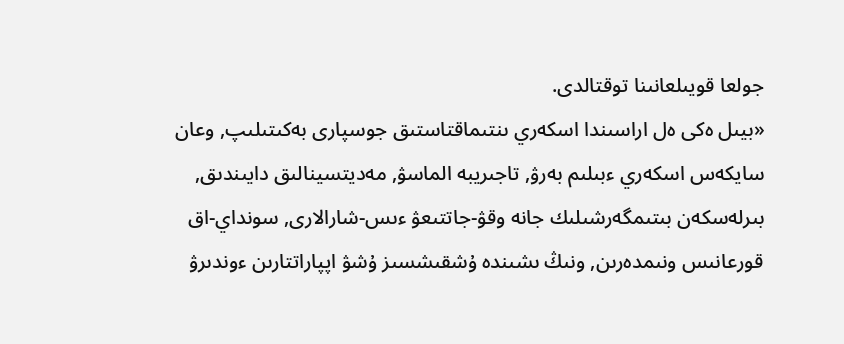جولعا قويىلعانىنا توقتالدى.
«بيىل ەكى ەل اراسىندا اسكەري ىنتىماقتاستىق جوسپارى بەكىتىلىپ, وعان سايكەس اسكەري ءبىلىم بەرۋ, تاجىريبە الماسۋ, مەديتسينالىق دايىندىق, بىرلەسكەن بىتىمگەرشىلىك جانە وقۋ-جاتتىعۋ ءىس-شارالارى, سونداي-اق قورعانىس ونىمدەرىن, ونىڭ ىشىندە ۇشقىشسىز ۇشۋ اپپاراتتارىن ءوندىرۋ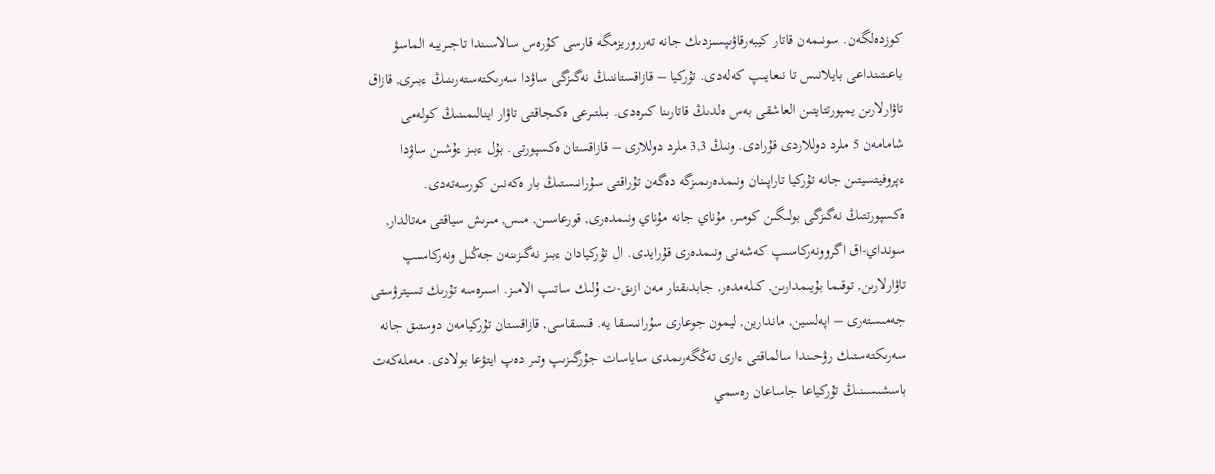كوزدەلگەن. سونىمەن قاتار كيبەرقاۋىپسىزدىك جانە تەرروريزمگە قارسى كۇرەس سالاسىندا تاجىريبە الماسۋ باعىتىنداعى بايلانىس تا نىعايىپ كەلەدى. تۇركيا – قازاقستاننىڭ نەگىزگى ساۋدا سەرىكتەستەرىنىڭ ءبىرى, قازاق تاۋارلارىن يمپورتتايتىن العاشقى بەس ەلدىڭ قاتارىنا كىرەدى. بىلتىرعى ەكىجاقتى تاۋار اينالىمىنىڭ كولەمى شامامەن 5 ملرد دوللاردى قۇرادى. ونىڭ 3,3 ملرد دوللارى – قازاقستان ەكسپورتى. بۇل ءبىز ءۇشىن ساۋدا ءپروفيتسيتىن جانە تۇركيا تاراپىنان ونىمدەرىمىزگە دەگەن تۇراقتى سۇرانىستىڭ بار ەكەنىن كورسەتەدى. ەكسپورتتىڭ نەگىزگى بولىگىن كومىر, مۇناي جانە مۇناي ونىمدەرى, قورعاسىن, مىس, مىرىش سياقتى مەتالدار, سونداي-اق اگروونەركاسىپ كەشەنى ونىمدەرى قۇرايدى. ال تۇركيادان ءبىز نەگىزىنەن جەڭىل ونەركاسىپ تاۋارلارىن, توقىما بۇيىمدارىن, كىلەمدەر, جابدىقتار مەن ازىق-ت ۇلىك ساتىپ الامىز. اسىرەسە تۇرىك تسيترۋستى جەمىستەرى – اپەلسين, ماندارين, ليمون جوعارى سۇرانىسقا يە. قىسقاسى, قازاقستان تۇركيامەن دوستىق جانە سەرىكتەستىك رۋحىندا سالماقتى ءارى تەڭگەرىمدى ساياسات جۇرگىزىپ وتىر دەپ ايتۋعا بولادى. مەملەكەت باسشىسىنىڭ تۇركياعا جاساعان رەسمي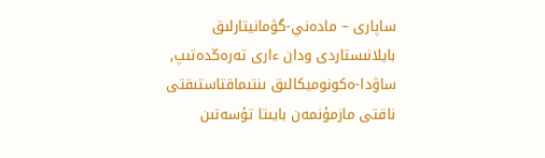ساپارى – مادەني-گۋمانيتارلىق بايلانىستاردى ودان ءارى تەرەڭدەتىپ, ساۋدا-ەكونوميكالىق ىنتىماقتاستىقتى ناقتى مازمۇنمەن بايىتا تۇسەتىن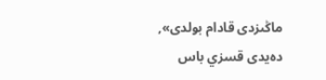ماڭىزدى قادام بولدى», دەيدى قسزي باس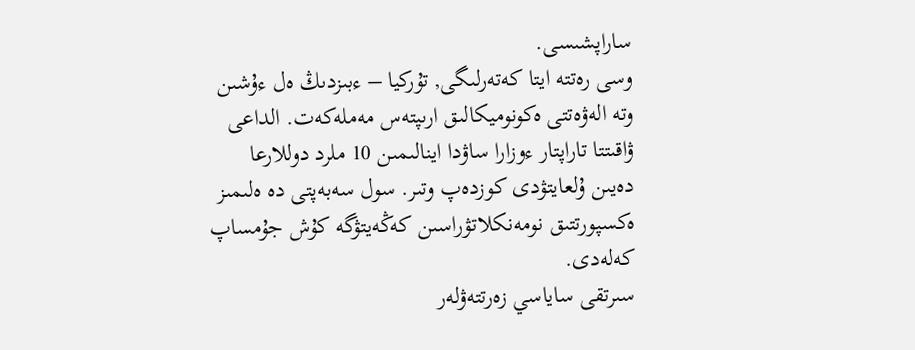ساراپشىسى.
وسى رەتتە ايتا كەتەرلىگى, تۇركيا – ءبىزدىڭ ەل ءۇشىن وتە الەۋەتتى ەكونوميكالىق ارىپتەس مەملەكەت. الداعى ۋاقىتتا تاراپتار ءوزارا ساۋدا اينالىمىن 10 ملرد دوللارعا دەيىن ۇلعايتۋدى كوزدەپ وتىر. سول سەبەپتى دە ەلىمىز ەكسپورتتىق نومەنكلاتۋراسىن كەڭەيتۋگە كۇش جۇمساپ كەلەدى.
سىرتقى ساياسي زەرتتەۋلەر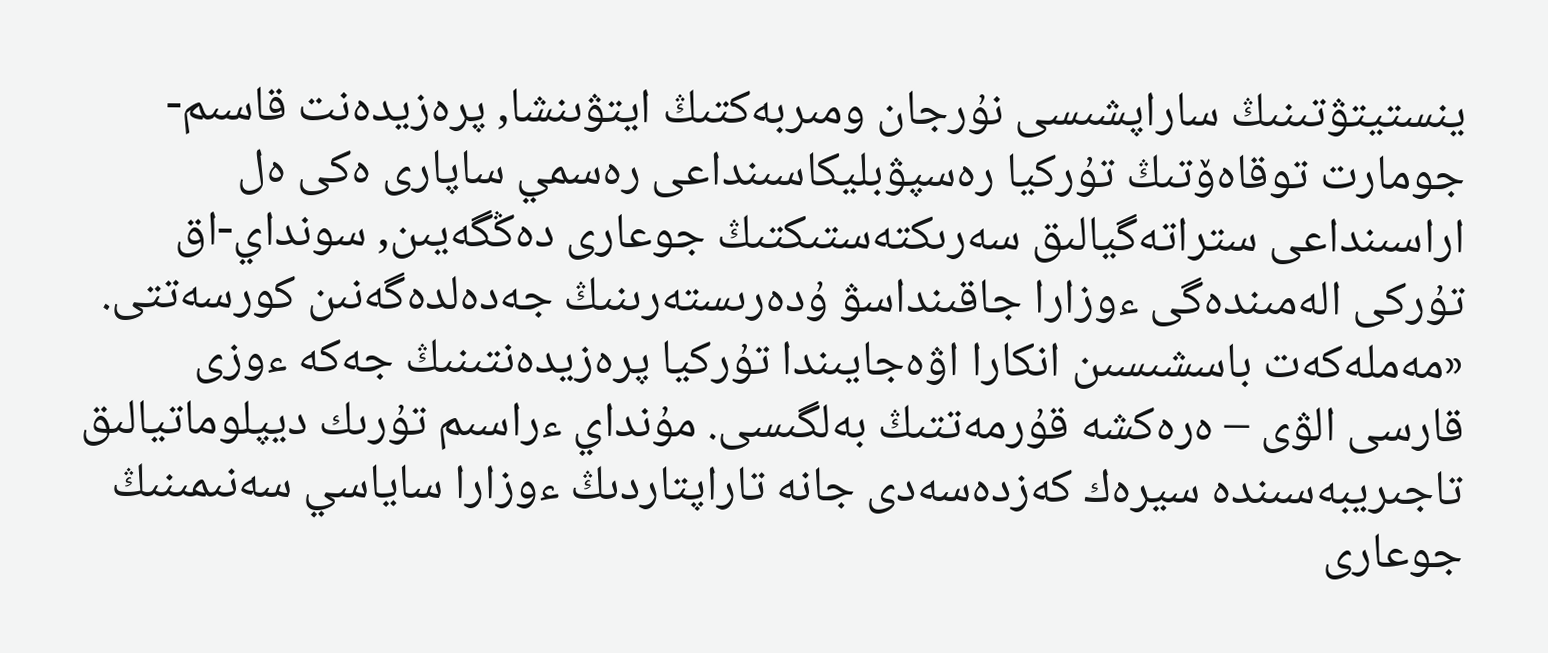ينستيتۋتىنىڭ ساراپشىسى نۇرجان ومىربەكتىڭ ايتۋىنشا, پرەزيدەنت قاسىم-جومارت توقاەۆتىڭ تۇركيا رەسپۋبليكاسىنداعى رەسمي ساپارى ەكى ەل اراسىنداعى ستراتەگيالىق سەرىكتەستىكتىڭ جوعارى دەڭگەيىن, سونداي-اق تۇركى الەمىندەگى ءوزارا جاقىنداسۋ ۇدەرىستەرىنىڭ جەدەلدەگەنىن كورسەتتى.
«مەملەكەت باسشىسىن انكارا اۋەجايىندا تۇركيا پرەزيدەنتىنىڭ جەكە ءوزى قارسى الۋى – ەرەكشە قۇرمەتتىڭ بەلگىسى. مۇنداي ءراسىم تۇرىك ديپلوماتيالىق تاجىريبەسىندە سيرەك كەزدەسەدى جانە تاراپتاردىڭ ءوزارا ساياسي سەنىمىنىڭ جوعارى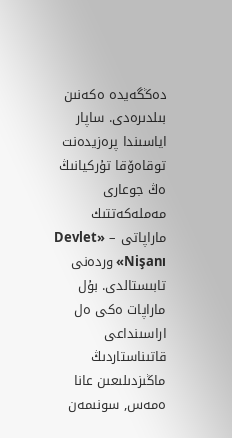دەڭگەيدە ەكەنىن بىلدىرەدى. ساپار اياسىندا پرەزيدەنت توقاەۆقا تۇركيانىڭ ەڭ جوعارى مەملەكەتتىك ماراپاتى – «Devlet Nişanı» وردەنى تابىستالدى. بۇل ماراپات ەكى ەل اراسىنداعى قاتىناستاردىڭ ماڭىزدىلىعىن عانا ەمەس, سونىمەن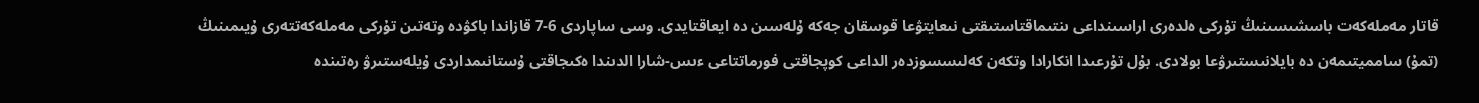قاتار مەملەكەت باسشىسىنىڭ تۇركى ەلدەرى اراسىنداعى ىنتىماقتاستىقتى نىعايتۋعا قوسقان جەكە ۇلەسىن دە ايعاقتايدى. وسى ساپاردى 6-7 قازاندا باكۋدە وتەتىن تۇركى مەملەكەتتەرى ۇيىمىنىڭ (تمۇ) سامميتىمەن دە بايلانىستىرۋعا بولادى. بۇل تۇرعىدا انكارادا وتكەن كەلىسسوزدەر الداعى كوپجاقتى فورماتتاعى ءىس-شارا الدىندا ەكىجاقتى ۇستانىمداردى ۇيلەستىرۋ رەتىندە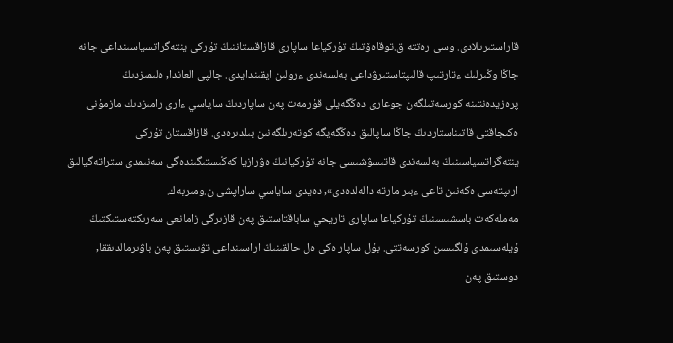قاراستىرىلادى. وسى رەتتە ق.توقاەۆتىڭ تۇركياعا ساپارى قازاقستاننىڭ تۇركى ينتەگراتسياسىنداعى جانە جاڭا وڭىرلىك ءتارتىپ قالىپتاستىرۋداعى بەلسەندى ءرولىن ايقىندايدى. جالپى العاندا, ەلىمىزدىڭ پرەزيدەنتىنە كورسەتىلگەن جوعارى دەڭگەيلى قۇرمەت پەن ساپاردىڭ ساياسي ءارى رامىزدىك مازمۇنى ەكىجاقتى قاتىناستاردىڭ جاڭا ساپالىق دەڭگەيگە كوتەرىلگەنىن بىلدىرەدى. قازاقستان تۇركى ينتەگراتسياسىنىڭ بەلسەندى قاتىسۋشىسى جانە تۇركيانىڭ ەۋرازيا كەڭىستىگىندەگى سەنىمدى ستراتەگيالىق ارىپتەسى ەكەنىن تاعى ءبىر مارتە دالەلدەدى», دەيدى ساياسي ساراپشى ن.ومىربەك.
مەملەكەت باسشىسىنىڭ تۇركياعا ساپارى تاريحي ساباقتاستىق پەن قازىرگى زامانعى سەرىكتەستىكتىڭ ۇيلەسىمدى ۇلگىسىن كورسەتتى. بۇل ساپار ەكى ەل حالقىنىڭ اراسىنداعى تۋىستىق پەن باۋىرمالدىققا, دوستىق پەن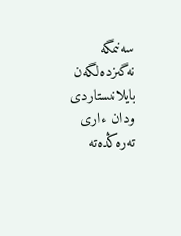سەنىمگە نەگىزدەلگەن بايلانىستاردى ودان ءارى تەرەڭدەتە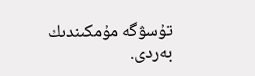تۇسۋگە مۇمكىندىك بەردى.